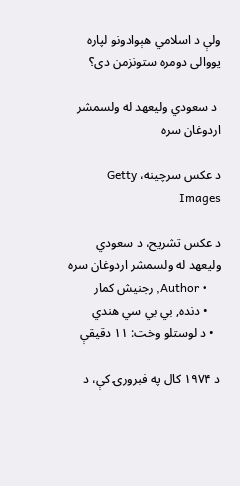ولې د اسلامي هېوادونو لپاره یووالی دومره ستونزمن دی؟

 د سعودي ولیعهد له ولسمشر اردوغان سره

د عکس سرچینه، Getty Images

د عکس تشریح، د سعودي ولیعهد له ولسمشر اردوغان سره
    • Author, رجنیش کمار
    • دنده, بي بي سي هندي
  • د لوستلو وخت: ۱۱ دقیقې

د ۱۹۷۴ کال په فبرورۍ کې، د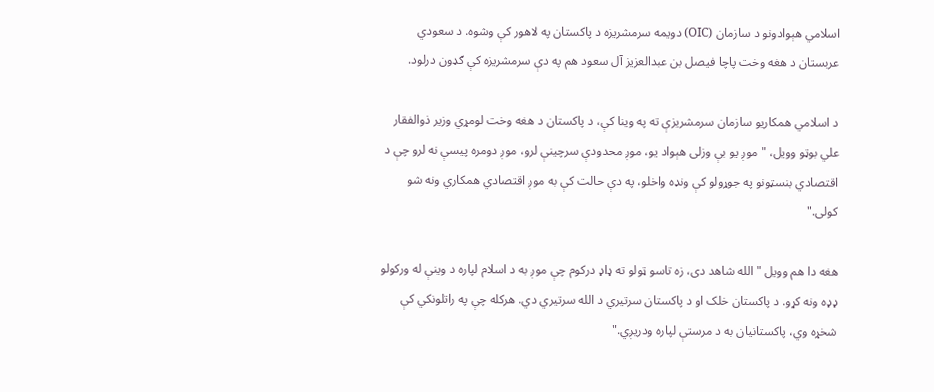اسلامي هېوادونو د سازمان (OIC) دویمه سرمشریزه د پاکستان په لاهور کې وشوه. د سعودي عربستان د هغه وخت پاچا فیصل بن عبدالعزیز آل سعود هم په دې سرمشریزه کې ګډون درلود.

د اسلامي همکاریو سازمان سرمشریزې ته په وینا کې، د پاکستان د هغه وخت لومړي وزیر ذوالفقار علي بوټو وویل، "موږ یو بې وزلی هېواد یو، موږ محدودې سرچینې لرو، موږ دومره پیسې نه لرو چې د اقتصادي بنسټونو په جوړولو کې ونډه واخلو، په دې حالت کې به موږ اقتصادي همکاري ونه شو کولی."

هغه دا هم وویل " الله شاهد دی، زه تاسو ټولو ته ډاډ درکوم چې موږ به د اسلام لپاره د وینې له ورکولو ډډه ونه کړو. د پاکستان خلک او د پاکستان سرتیري د الله سرتیري دي. هرکله چې په راتلونکي کې شخړه وي، پاکستانیان به د مرستې لپاره ودریږي."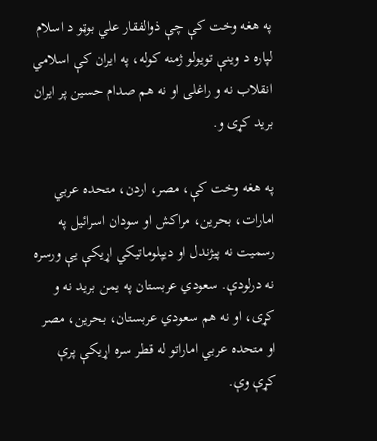په هغه وخت کې چې ذوالفقار علي بوټو د اسلام لپاره د وینې تویولو ژمنه کوله، په ایران کې اسلامي انقلاب نه و راغلی او نه هم صدام حسین پر ایران برید کړی و.

په هغه وخت کې، مصر، اردن، متحده عربي امارات، بحرین، مراکش او سودان اسرائیل په رسمیت نه پیژندل او دیپلوماتیکي اړیکې یې ورسره نه درلودې. سعودي عربستان په یمن برید نه و کړی، او نه هم سعودي عربستان، بحرین، مصر او متحده عربي اماراتو له قطر سره اړیکې پرې کړې وې.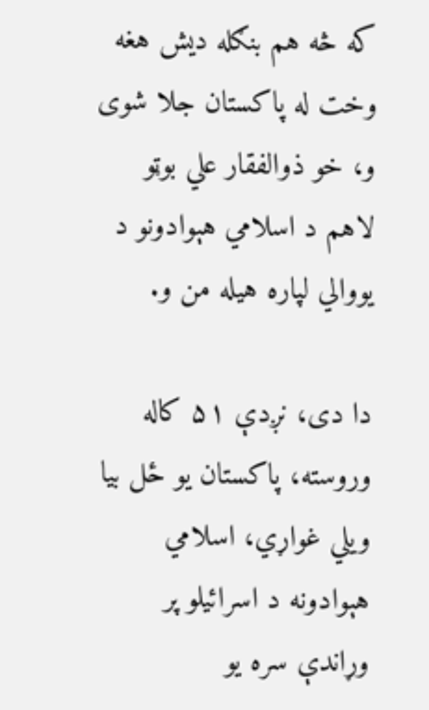که څه هم بنګله دیش هغه وخت له پاکستان جلا شوی و، خو ذوالفقار علي بوټو لاهم د اسلامي هېوادونو د یووالي لپاره هیله من و.

دا دی، نږدې ۵۱ کاله وروسته، پاکستان یو ځل بیا ویلي غواړي، اسلامي هېوادونه د اسرائیلو پر وړاندې سره یو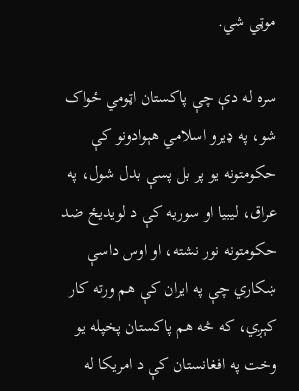موټي شي.

سره له دې چې پاکستان اټومي ځواک شو، په ډیرو اسلامي هېوادونو کې حکومتونه یو پر بل پسې بدل شول، په عراق، لیبیا او سوریه کې د لویدیځ ضد حکومتونه نور نشته، او اوس داسې ښکاري چې په ایران کې هم ورته کار کېږي، که څه هم پاکستان پخپله یو وخت په افغانستان کې د امریکا له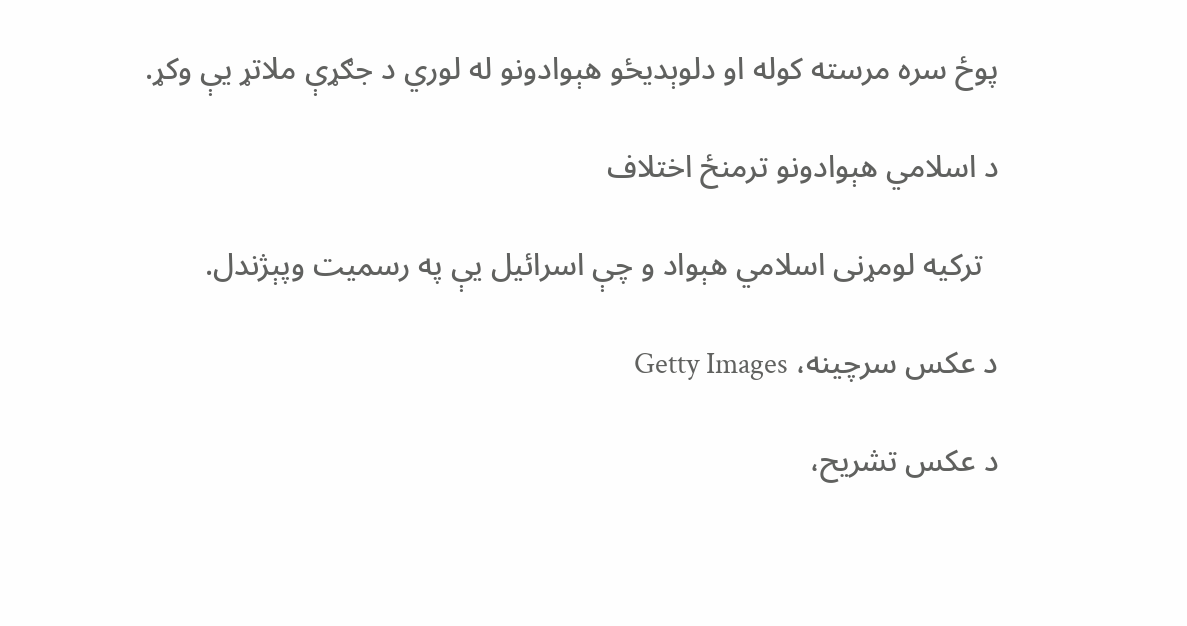پوځ سره مرسته کوله او دلوېدیځو هېوادونو له لوري د جګړې ملاتړ یې وکړ.

د اسلامي هېوادونو ترمنځ اختلاف

  ترکیه لومړنی اسلامي هېواد و چې اسرائیل یې په رسمیت وپېژندل.

د عکس سرچینه، Getty Images

د عکس تشریح،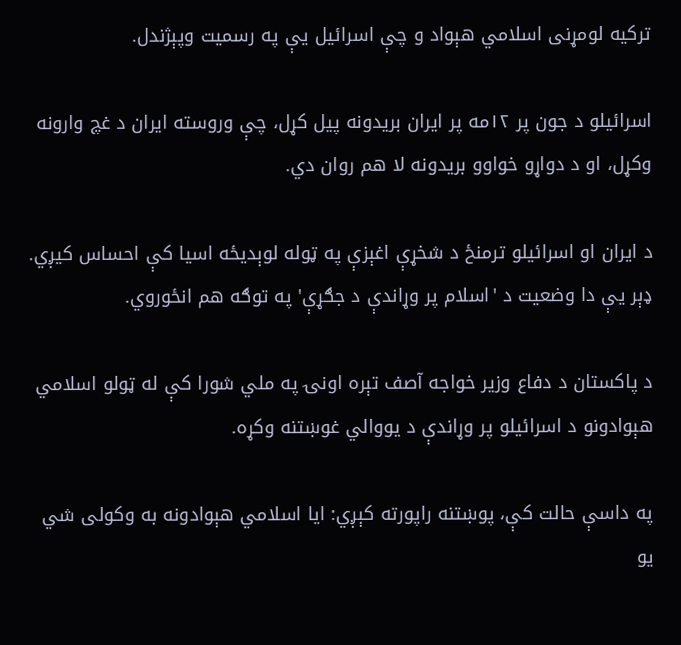ترکیه لومړنی اسلامي هېواد و چې اسرائیل یې په رسمیت وپېژندل.

اسرائیلو د جون پر ۱۲مه پر ایران بریدونه پیل کړل، چې وروسته ایران د غچ وارونه وکړل، او د دواړو خواوو بریدونه لا هم روان دي.

د ایران او اسرائیلو ترمنځ د شخړې اغېزې په ټوله لوېدیځه اسیا کې احساس کیږي. ډېر یې دا وضعیت د 'اسلام پر وړاندې د جګړې' په توګه هم انځوروي.

د پاکستان د دفاع وزیر خواجه آصف تېره اونۍ په ملي شورا کې له ټولو اسلامي هېوادونو د اسرائیلو پر وړاندې د یووالي غوښتنه وکړه.

په داسې حالت کې، پوښتنه راپورته کېږي: ایا اسلامي هېوادونه به وکولی شي یو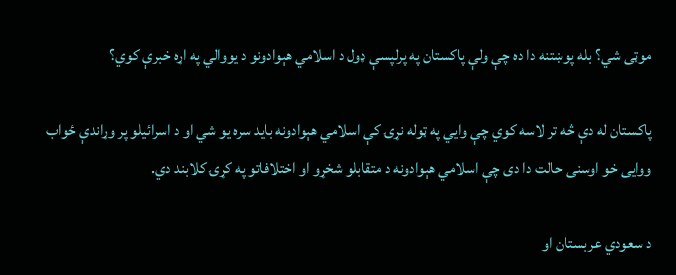موټی شي؟ بله پوښتنه دا ده چې ولې پاکستان په پرلپسې ډول د اسلامي هېوادونو د یووالي په اړه خبرې کوي؟

پاکستان له دې څه تر لاسه کوي چې وايي په ټوله نړۍ کې اسلامي هېوادونه باید سره یو شي او د اسرائیلو پر وړاندې ځواب ووایی خو اوسنی حالت دا دی چې اسلامي هېوادونه د متقابلو شخړو او اختلافاتو په کړۍ کلابند دي.

د سعودي عربستان او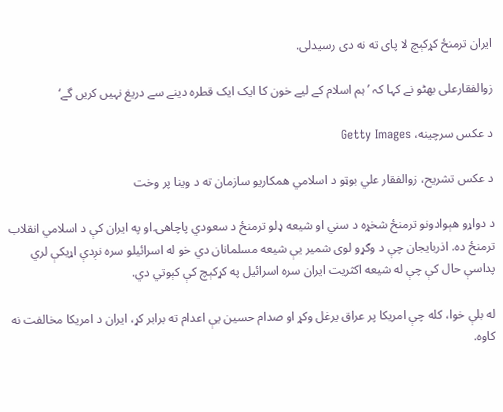ایران ترمنځ کړکېچ لا پای ته نه دی رسیدلی.

زوالفقارعلی بھٹو نے کہا کہ ’ ہم اسلام کے لیے خون کا ایک ایک قطرہ دینے سے دریغ نہیں کریں گے‘

د عکس سرچینه، Getty Images

د عکس تشریح، زوالفقار علي بوټو د اسلامي همکاریو سازمان ته د وینا پر وخت

د دواړو هېوادونو ترمنځ شخړه د سني او شیعه ډلو ترمنځ د سعودي پاچاهۍ او په ایران کې د اسلامي انقلاب ترمنځ ده. اذربایجان چې د وګړو لوی شمیر یې شیعه مسلمانان دي خو له اسرائیلو سره نږدې اړیکې لري پداسې حال کې چې له شیعه اکثریت ایران سره اسرائیل په کړکېچ کې کېوتي دي.

له بلې خوا، کله چې امریکا پر عراق یرغل وکړ او صدام حسین یې اعدام ته برابر کړ، ایران د امریکا مخالفت نه کاوه.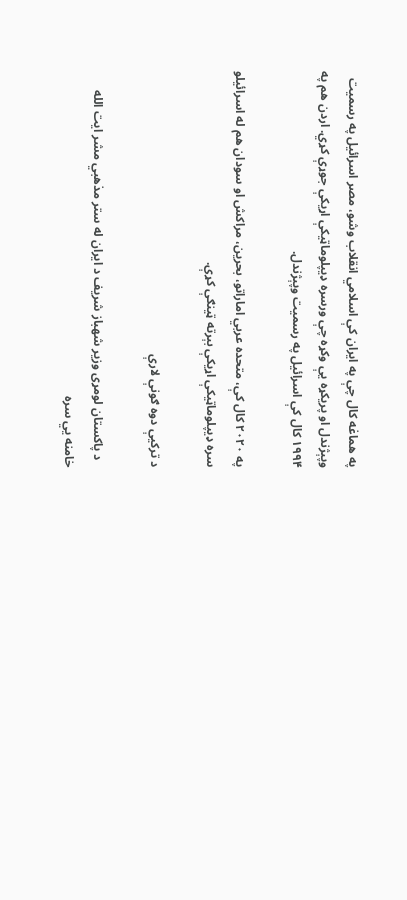په هماغه کال چې په ایران کې اسلامي انقلاب وشو، مصر اسرائیل په رسمیت وپېژندل او پریکړه یې وکړه چې ورسره ډیپلوماټیکې اړیکې جوړې کړي. اردن هم په ۱۹۹۴ کال کې اسرائیل په رسمیت وپېژندل.

په ۲۰۲۰ کال کې، متحده عربي اماراتو، بحرین، مراکش او سودان هم له اسرائیلو سره ډیپلوماټیکې اړیکې بېرته ټینګې کړې.

د ترکیې دوه ګونې لارې

  د پاکستان لومړی وزیر شهباز شریف د ایران له ستر مذهبي مشر ایت الله خامنه يي سره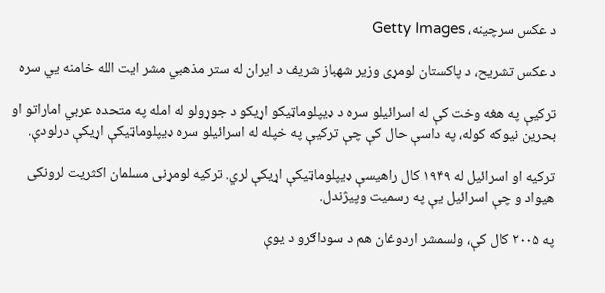د عکس سرچینه، Getty Images

د عکس تشریح، د پاکستان لومړی وزیر شهباز شریف د ایران له ستر مذهبي مشر ایت الله خامنه يي سره

ترکیې په هغه وخت کې له اسرائیلو سره د ډیپلوماټیکو اړیکو د جوړولو له امله په متحده عربي اماراتو او بحرین نیوکه کوله، په داسې حال کې چې ترکیې په خپله له اسرائیلو سره ډیپلوماټیکې اړیکې درلودې.

ترکیه او اسرائیل له ۱۹۴۹ کال راهیسې ډیپلوماټیکې اړیکې لري. ترکیه لومړنی مسلمان اکثریت لرونکی هیواد و چې اسرائیل یې په رسمیت وپیژندل.

په ۲۰۰۵ کال کې، ولسمشر اردوغان هم د سوداګرو د یوې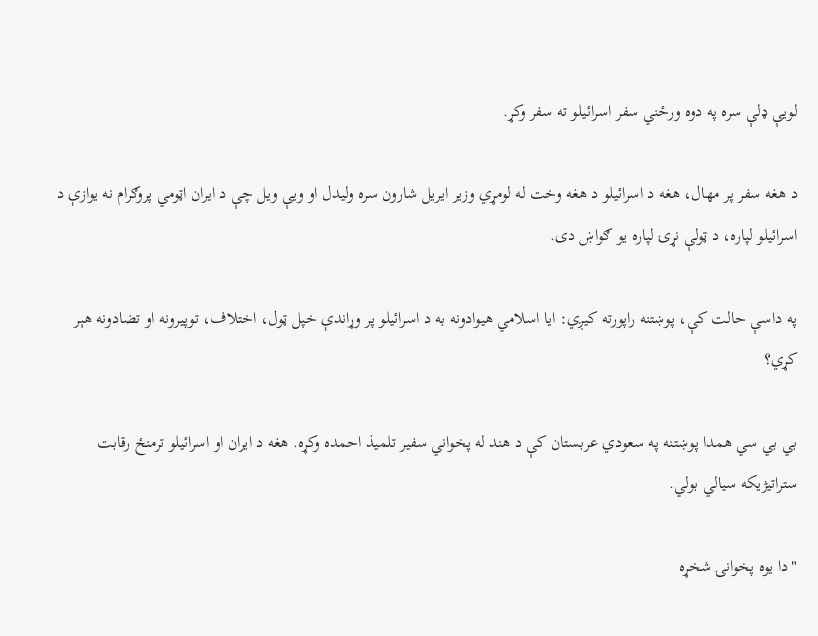لویې ډلې سره په دوه ورځني سفر اسرائیلو ته سفر وکړ.

د هغه سفر پر مهال، هغه د اسرائیلو د هغه وخت له لومړي وزیر ایریل شارون سره ولیدل او ویې ویل چې د ایران اټومي پروګرام نه یوازې د اسرائیلو لپاره، د ټولې نړۍ لپاره یو ګواښ دی.

په داسې حالت کې، پوښتنه راپورته کیږي: ایا اسلامي هیوادونه به د اسرائیلو پر وړاندې خپل ټول، اختلاف، توپیرونه او تضادونه هېر کړي؟

بي بي سي همدا پوښتنه په سعودي عربستان کې د هند له پخواني سفیر تلمیذ احمده وکړه. هغه د ایران او اسرائیلو ترمنځ رقابت ستراتیژیکه سیالي بولي.

"دا یوه پخوانۍ شخړه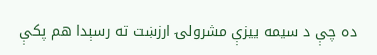ده چې د سیمه ییزې مشرولۍ ارزښت ته رسېدا هم پکې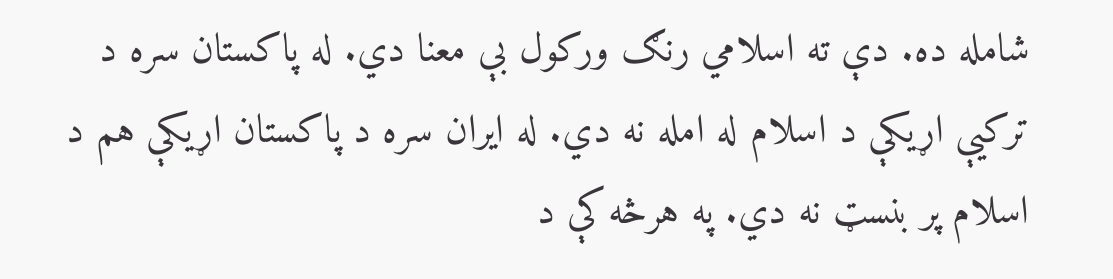شامله ده. دې ته اسلامي رنګ ورکول بې معنا دي. له پاکستان سره د ترکیې اړیکې د اسلام له امله نه دي. له ایران سره د پاکستان اړیکې هم د اسلام پر بنسټ نه دي. په هرڅه کې د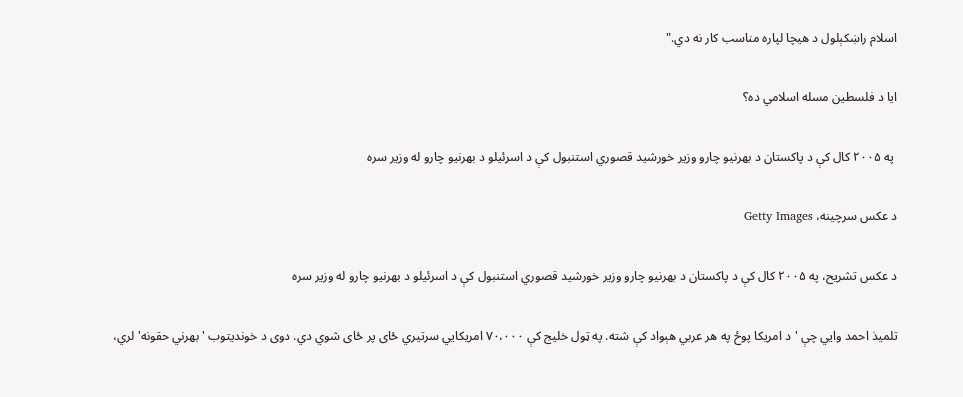اسلام راښکېلول د هیچا لپاره مناسب کار نه دي."

ایا د فلسطین مسله اسلامي ده؟

 په ۲۰۰۵ کال کې د پاکستان د بهرنیو چارو وزیر خورشید قصوري استنبول کې د اسرئیلو د بهرنیو چارو له وزیر سره

د عکس سرچینه، Getty Images

د عکس تشریح، په ۲۰۰۵ کال کې د پاکستان د بهرنیو چارو وزیر خورشید قصوري استنبول کې د اسرئیلو د بهرنیو چارو له وزیر سره

تلمیذ احمد وايي چې 'د امریکا پوځ په هر عربي هېواد کې شته. په ټول خلیج کې ۷۰،۰۰۰ امریکایي سرتیري ځای پر ځای شوي دي. دوی د خوندیتوب 'بهرني حقونه' لري،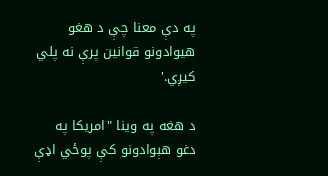په دې معنا چې د هغو هیوادونو قوانین پرې نه پلي کیږي.'

د هغه په وینا "امریکا په دغو هېوادونو کې پوځي اډې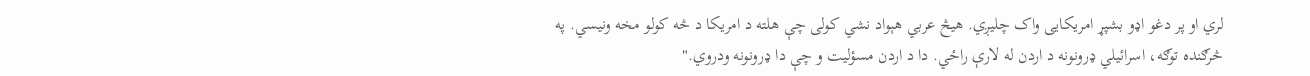لري او پر دغو اډو بشپړ امریکایی واک چلیږي. هیڅ عربي هېواد نشي کولی چې هلته د امریکا د څه کولو مخه ونیسي. په څرګنده توګه، اسرائیلي ډرونونه د اردن له لارې راځي. دا د اردن مسؤلیت و چې دا ډرونونه ودروي."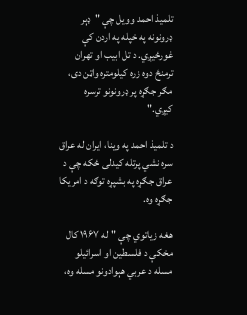تلمیذ احمد وویل چې "ډېر ډرونونه په خپله په اردن کې غورځیږي. د تل ابیب او تهران ترمنځ دوه زره کیلومتره واټن دی، مګر جګړه پر ډرونونو ترسره کیږي."

د تلمیذ احمد په وینا، ایران له عراق سره نشي پرتله کیدلی ځکه چې د عراق جګړه په بشپړه توګه د امریکا جګړه وه.

هغه زیاتوي چې "له ۱۹۶۷ کال مخکې د فلسطین او اسرائیلو مسله د عربي هېوادونو مسله وه،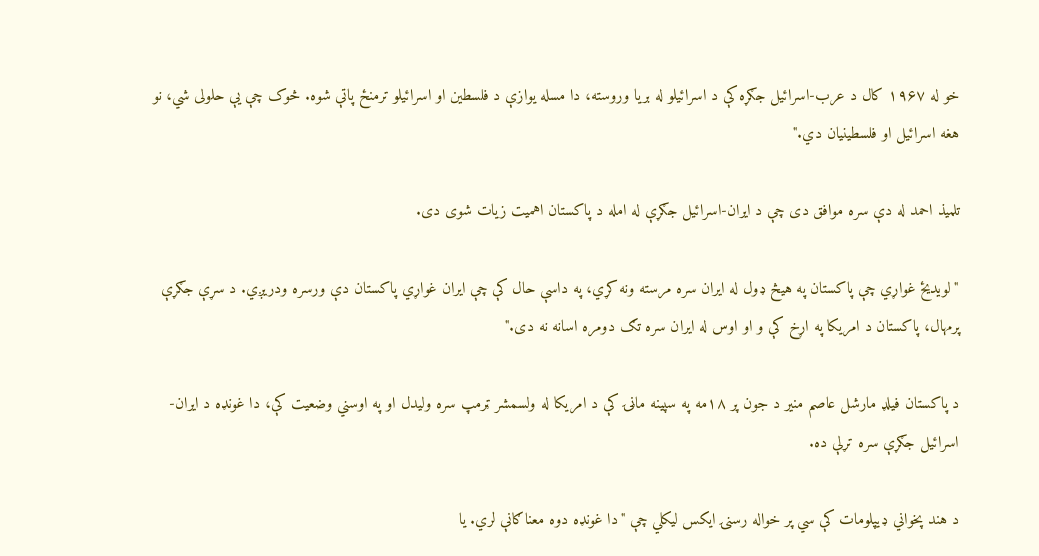خو له ۱۹۶۷ کال د عرب-اسرائیل جګړه کې د اسرائیلو له بریا وروسته، دا مسله یوازې د فلسطین او اسرائیلو ترمنځ پاتې شوه. څوک چې یې حلولی شي، نو هغه اسرائیل او فلسطینیان دي."

تلمیذ احمد له دې سره موافق دی چې د ایران-اسرائیل جګړې له امله د پاکستان اهمیت زیات شوی دی.

"لویدیځ غواړي چې پاکستان په هیڅ ډول له ایران سره مرسته ونه کړي، په داسې حال کې چې ایران غواړي پاکستان دې ورسره ودریږي. د سړې جګړې پرمهال، پاکستان د امریکا په اړخ کې و او اوس له ایران سره تګ دومره اسانه نه دی."

د پاکستان فیلډ مارشل عاصم منیر د جون پر ۱۸مه په سپینه ماڼۍ کې د امریکا له ولسمشر ټرمپ سره ولیدل او په اوسني وضعیت کې، دا غونډه د ایران-اسرائیل جګړې سره تړلې ده.

د هند پخواني ډیپلومات کې سي پر خواله رسنۍ ایکس لیکلي چې "دا غونډه دوه معناګانې لري. یا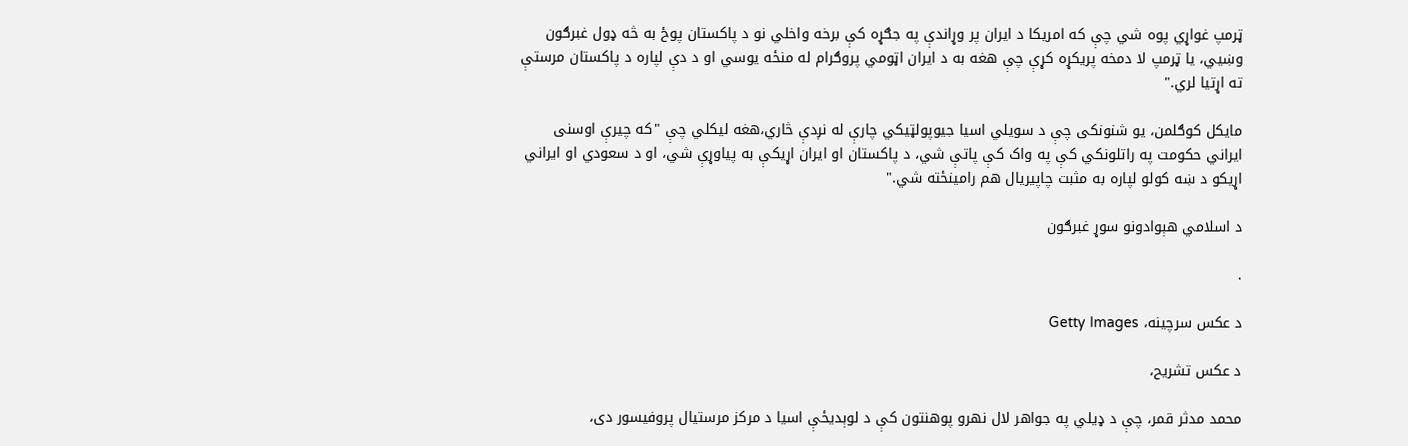ټرمپ غواړي پوه شي چې که امریکا د ایران پر وړاندې په جګړه کې برخه واخلي نو د پاکستان پوځ به څه ډول غبرګون وښيي، یا ټرمپ لا دمخه پریکړه کړې چې هغه به د ایران اټومي پروګرام له منځه یوسي او د دې لپاره د پاکستان مرستې ته اړتیا لري."

مایکل کوګلمن، یو شنونکی چې د سویلي اسیا جیوپولټیکي چارې له نږدې څاري،هغه لیکلي چې "که چیرې اوسنی ایراني حکومت په راتلونکي کې په واک کې پاتې شي، د پاکستان او ایران اړیکې به پیاوړې شي، او د سعودي او ایراني اړیکو د ښه کولو لپاره به مثبت چاپیریال هم رامینځته شي."

د اسلامي هېوادونو سوړ غبرګون

.

د عکس سرچینه، Getty Images

د عکس تشریح،

محمد مدثر قمر، چې د ډیلي په جواهر لال نهرو پوهنتون کې د لوېدیځې اسیا د مرکز مرستیال پروفیسور دی،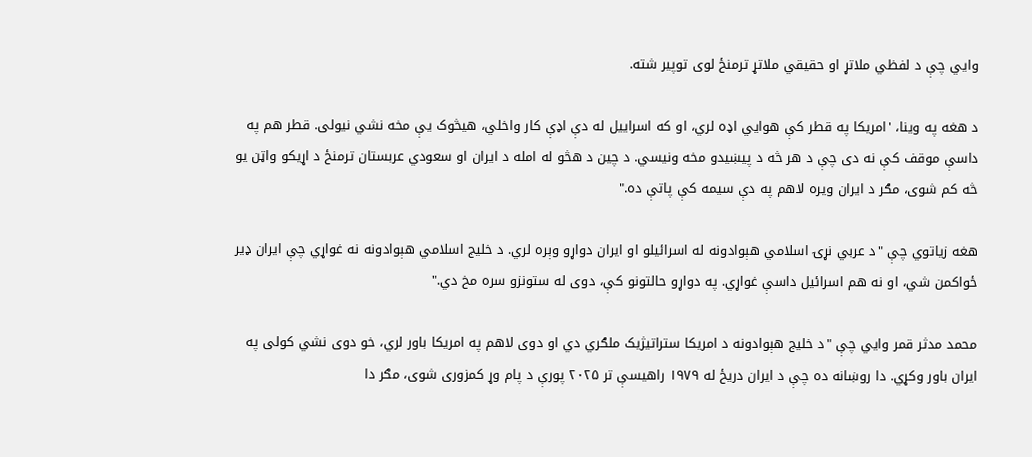وايي چې د لفظي ملاتړ او حقیقي ملاتړ ترمنځ لوی توپیر شته.

د هغه په وینا، 'امریکا په قطر کې هوايي اډه لري، او که اسراییل له دې اډې کار واخلي، هیڅوک یې مخه نشي نیولی. قطر هم په داسې موقف کې نه دی چې د هر څه د پیښیدو مخه ونیسي. د چین د هڅو له امله د ایران او سعودي عربستان ترمنځ د اړیکو واټن یو څه کم شوی، مګر د ایران ویره لاهم په دې سیمه کې پاتې ده."

هغه زیاتوي چې "د عربي نړۍ اسلامي هېوادونه له اسرائیلو او ایران دواړو وېره لري. د خلیج اسلامي هېوادونه نه غواړي چې ایران ډیر ځواکمن شي، او نه هم اسرائیل داسې غواړي. په دواړو حالتونو کې، دوی له ستونزو سره مخ دي."

محمد مدثر قمر وايي چې "د خلیج هېوادونه د امریکا ستراتیژیک ملګري دي او دوی لاهم په امریکا باور لري، خو دوی نشي کولی په ایران باور وکړي. دا روښانه ده چې د ایران دریځ له ۱۹۷۹ راهیسې تر ۲۰۲۵ پورې د پام وړ کمزوری شوی، مګر دا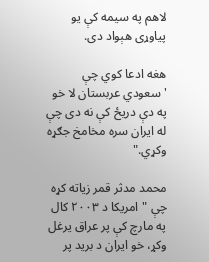لاهم په سیمه کې یو پیاوړی هېواد دی.

هغه ادعا کوي چې 'سعودي عربستان لا خو په دې دریځ کې نه دی چې له ایران سره مخامخ جګړه وکړي."

محمد مدثر قمر زیاته کړه چې "امریکا د ۲۰۰۳ کال په مارچ کې پر عراق یرغل وکړ، خو ایران د برید پر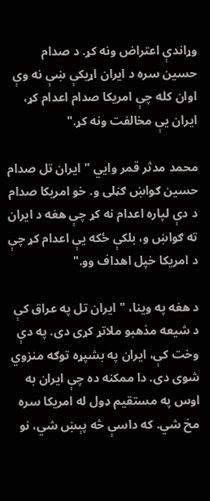وړاندې اعتراض ونه کړ. د صدام حسین سره د ایران اړیکې ښې نه وې اوان کله چې امریکا صدام اعدام کړ، ایران یې مخالفت ونه کړ."

محمد مدثر قمر وايي "ایران تل صدام حسین ګواښ ګڼلی و. خو امریکا صدام د دې لپاره اعدام نه کړ چې هغه د ایران ته ګواښ و، بلکې ځکه یې اعدام کړ چې د امریکا خپل اهداف وو."

د هغه په وینا، "ایران تل په عراق کې د شیعه مذهبو ملاتړ کړی دی. په دې وخت کې، ایران په بشپړه توګه منزوي شوی دی. دا ممکنه ده چې ایران به اوس په مستقیم ډول له امریکا سره مخ شي. که داسې څه پېښ شي، نو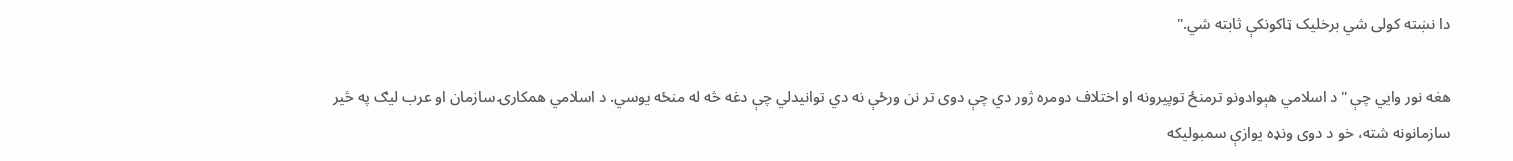دا نښته کولی شي برخلیک ټاکونکې ثابته شي."

هغه نور وايي چې "د اسلامي هېوادونو ترمنځ توپیرونه او اختلاف دومره ژور دي چې دوی تر نن ورځې نه دي توانیدلي چې دغه څه له منځه یوسي. د اسلامي همکارۍ سازمان او عرب لیګ په څیر سازمانونه شته، خو د دوی ونډه یوازې سمبولیکه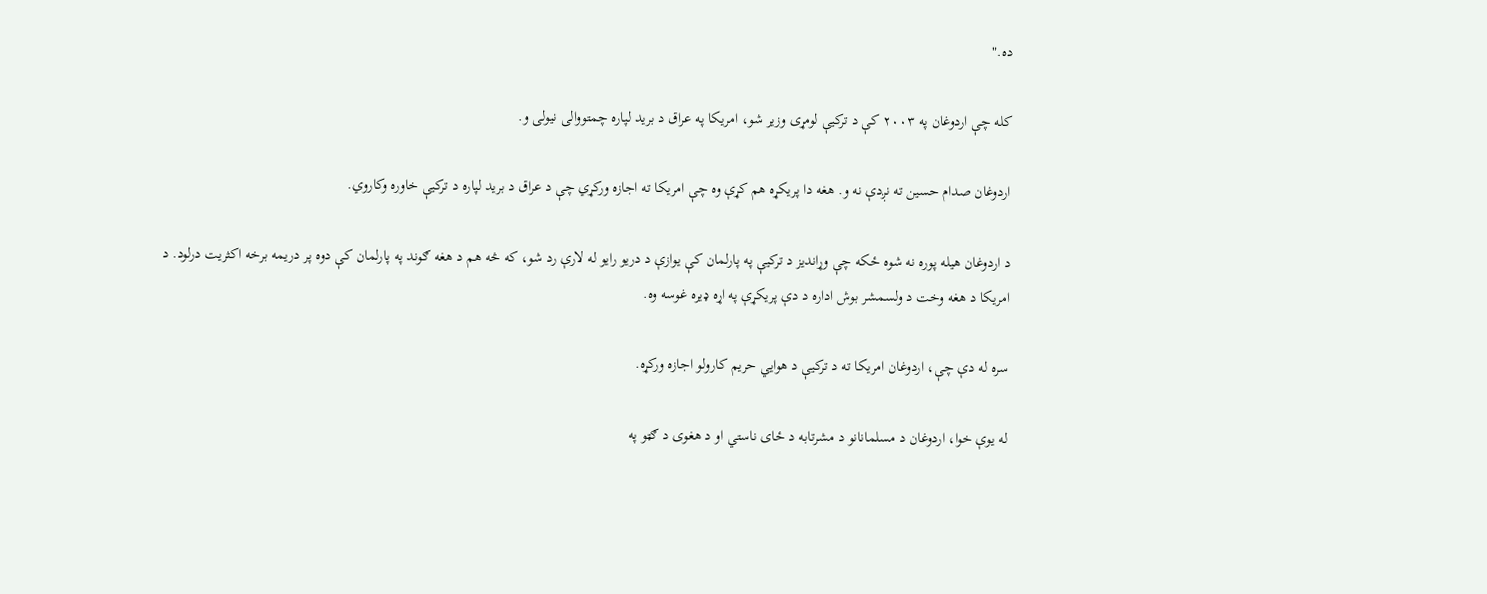ده."

کله چې اردوغان په ۲۰۰۳ کې د ترکیې لومړی وزیر شو، امریکا په عراق د برید لپاره چمتووالی نیولی و.

اردوغان صدام حسین ته نږدې نه و. هغه دا پریکړه هم کړې وه چې امریکا ته اجازه ورکړي چې د عراق د برید لپاره د ترکیې خاوره وکاروي.

د اردوغان هیله پوره نه شوه ځکه چې وړاندیز د ترکیې په پارلمان کې یوازې د دریو رایو له لارې رد شو، که څه هم د هغه ګوند په پارلمان کې دوه پر دریمه برخه اکثریت درلود. د امریکا د هغه وخت د ولسمشر بوش اداره د دې پریکړې په اړه ډیره غوسه وه.

سره له دې چې، اردوغان امریکا ته د ترکیې د هوايي حریم کارولو اجازه ورکړه.

له یوې خوا، اردوغان د مسلمانانو د مشرتابه د ځای ناستي او د هغوی د ګټو په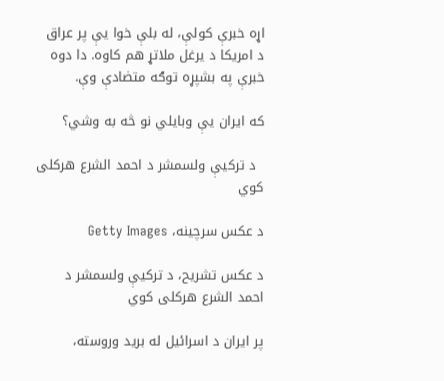اړه خبرې کولې، له بلې خوا یې پر عراق د امریکا د یرغل ملاتړ هم کاوه. دا دوه خبرې په بشپړه توګه متضادې وې.

که ایران یې وبایلي نو څه به وشي؟

  د ترکیې ولسمشر د احمد الشرع هرکلی کوي

د عکس سرچینه، Getty Images

د عکس تشریح، د ترکیې ولسمشر د احمد الشرع هرکلی کوي

پر ایران د اسرائیل له برید وروسته،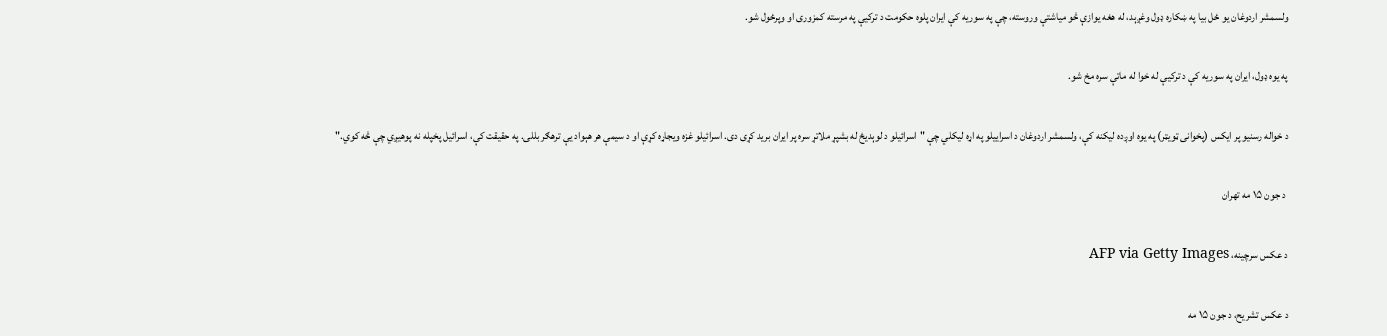ولسمشر اردوغان یو ځل بیا په ښکاره ډول وغږېد، له هغه یوازې څو میاشتې وروسته، چې په سوریه کې ایران پلوه حکومت د ترکیې په مرسته کمزوری او وپرځول شو.

په یوه ډول، ایران په سوریه کې د ترکیې له خوا له ماتې سره مخ شو.

د خواله رسنیو پر ایکس (پخوانی ټویټر) په یوه اوږده لیکنه کې، ولسمشر اردوغان د اسراییلو په اړه لیکلي چې "اسرائیلو د لوېدیځ له بشپړ ملاتړ سره پر ایران برید کړی دی. اسرائیلو غزه ویجاړه کړې او د سیمې هر هېواد یې ترهګر بللی. په حقیقت کې، اسرائیل پخپله نه پوهیږي چې څه کوي."

 د جون ۱۵ مه تهران

د عکس سرچینه، AFP via Getty Images

د عکس تشریح، د جون ۱۵ مه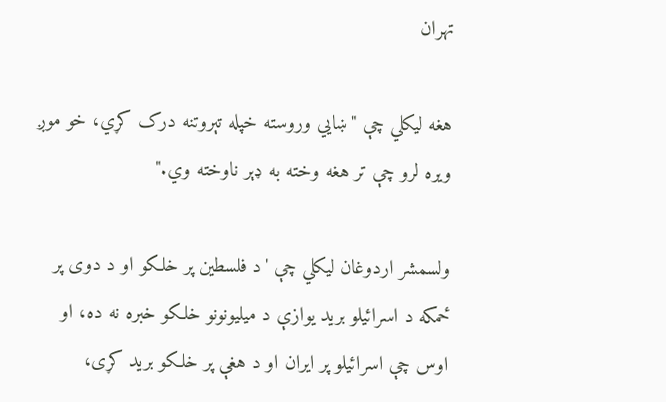تهران

هغه لیکلي چې "ښایي وروسته خپله تېروتنه درک کړي، خو موږ ویره لرو چې تر هغه وخته به ډېر ناوخته وي."

ولسمشر اردوغان لیکلي چې 'د فلسطین پر خلکو او د دوی پر ځمکه د اسرائیلو برید یوازې د میلیونونو خلکو خبره نه ده، او اوس چې اسرائیلو پر ایران او د هغې پر خلکو برید کړی،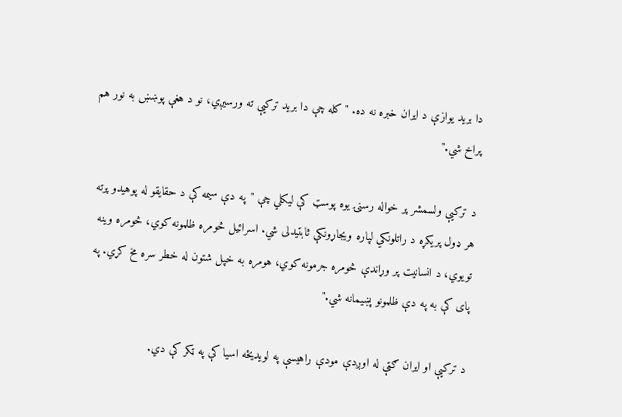دا برید یوازې د ایران خبره نه ده. "کله چې دا برید ترکیې ته ورسیږي، نو د هغې پوښښ به نور هم پراخ شي."

د ترکیې ولسمشر پر خواله رسنۍ یوه پوسټ کې لیکلي چې "په دې سیمه کې د حقایقو له پوهیدو پرته هر ډول پریکړه د راتلونکي لپاره ویجاړونکې ثابتیدلی شي. اسرائیل څومره ظلمونه کوي، څومره وینه تویوي، د انسانیت پر وړاندې څومره جرمونه کوي، هومره به خپل شتون له خطر سره مخ کړي. په پای کې به په دې ظلمونو پښیمانه شي."

د ترکیې او ایران ګټې له اوږدې مودې راهیسې په لویدیځه اسیا کې په ټکر کې دي.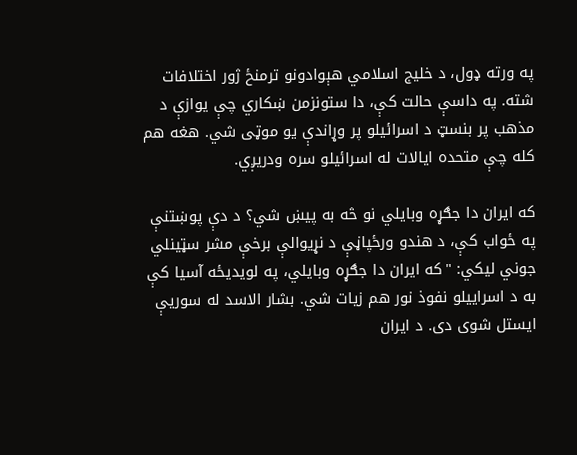په ورته ډول، د خلیج اسلامي هېوادونو ترمنځ ژور اختلافات شته. په داسې حالت کې، دا ستونزمن ښکاري چې یوازې د مذهب پر بنسټ د اسرائیلو پر وړاندې یو موټی شي. هغه هم کله چې متحده ایالات له اسرائیلو سره ودریږي.

که ایران دا جګړه وبایلي نو څه به پیښ شي؟ د دې پوښتنې په ځواب کې، د هندو ورځپاڼې د نړیوالې برخې مشر سټینلي جوني لیکي: "که ایران دا جګړه وبایلي، په لویدیځه آسیا کې به د اسراییلو نفوذ نور هم زیات شي. بشار الاسد له سوریې ایستل شوی دی. د ایران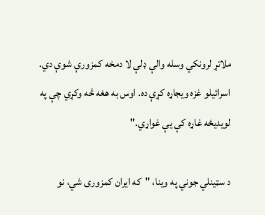ملاتړ لرونکي وسله والې ډلې لا دمخه کمزورې شوې دي. اسرائیلو غزه ویجاړه کړې ده. اوس به هغه څه وکړي چې په لویدیځه غاړه کې یې غواړي."

د سټینلي جوني په وینا، "که ایران کمزوری شي، نو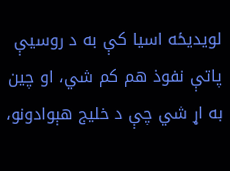لویدیځه اسیا کې به د روسیې پاتې نفوذ هم کم شي، او چین به اړ شي چې د خلیج هېوادونو،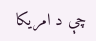چې د امریکا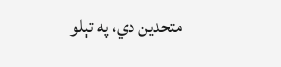متحدین دي، په تېلو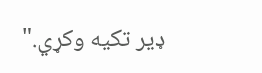ډیر تکیه وکړي."